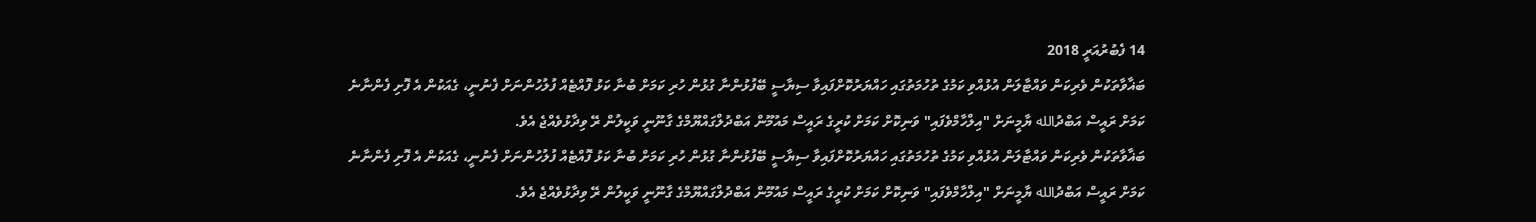14 ފެބުރުއަރީ 2018
ބަޣާވާތަކުން ވެރިކަން ވައްޓާލަން އުޅުއްވި ކަމުގެ ތުހުމަތުގައި ހައްޔަރުކޮށްފައިވާ ސިޔާސީ ބޭފުޅުންނާ ގުޅުން ހުރި ކަމަށް ބުނާ ކަޅު ފޮއްޓެއް ފުލުހުންނަށް ފެނުނީ، ގެއަކުން އެ ފޮށި ފެންނާނެ ކަމަށް ރައީސް އަބްދުالله ޔާމީނަށް "އިލްހާމްވެފައި" ވަނިކޮށް ކަމަށް ކުރީގެ ރައީސް މައުމޫން އަބްދުލްގައްޔޫމްގެ ގާނޫނީ ވަކީލުން ރޭ ވިދާޅުވެއްޖެ އެވެ.
ބަޣާވާތަކުން ވެރިކަން ވައްޓާލަން އުޅުއްވި ކަމުގެ ތުހުމަތުގައި ހައްޔަރުކޮށްފައިވާ ސިޔާސީ ބޭފުޅުންނާ ގުޅުން ހުރި ކަމަށް ބުނާ ކަޅު ފޮއްޓެއް ފުލުހުންނަށް ފެނުނީ، ގެއަކުން އެ ފޮށި ފެންނާނެ ކަމަށް ރައީސް އަބްދުالله ޔާމީނަށް "އިލްހާމްވެފައި" ވަނިކޮށް ކަމަށް ކުރީގެ ރައީސް މައުމޫން އަބްދުލްގައްޔޫމްގެ ގާނޫނީ ވަކީލުން ރޭ ވިދާޅުވެއްޖެ އެވެ.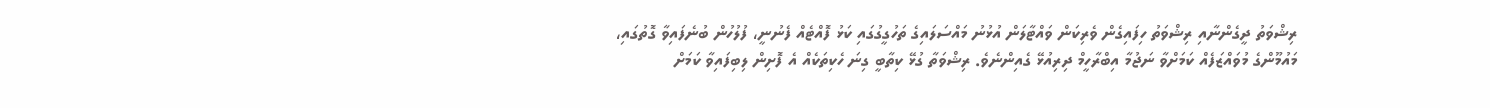ރިޝްވަތު ދީގެންނާއި ރިޝްވަތު ހިފައިގެން ވެރިކަން ވައްޓާލަން އުޅުނު މައްސަލައިގެ ތަހުގީގުގައި ކަޅު ފޮއްޓެއް ފެނުނީ، ފުލުހުން ބުނެފައިވާ ގޮތުގައި، މައުމޫންގެ މުވައްޒަފެއް ކަމަށްވާ ނަޖުމާ އިބްރާހީމް ދިރިއުޅޭ ގެއިންނެވެ. ރިޝްވަތާ ގުޅޭ ކިތާބީ ގިނަ ހެކިތަކެއް އެ ފޮށިން ލިބިފައިވާ ކަމަށް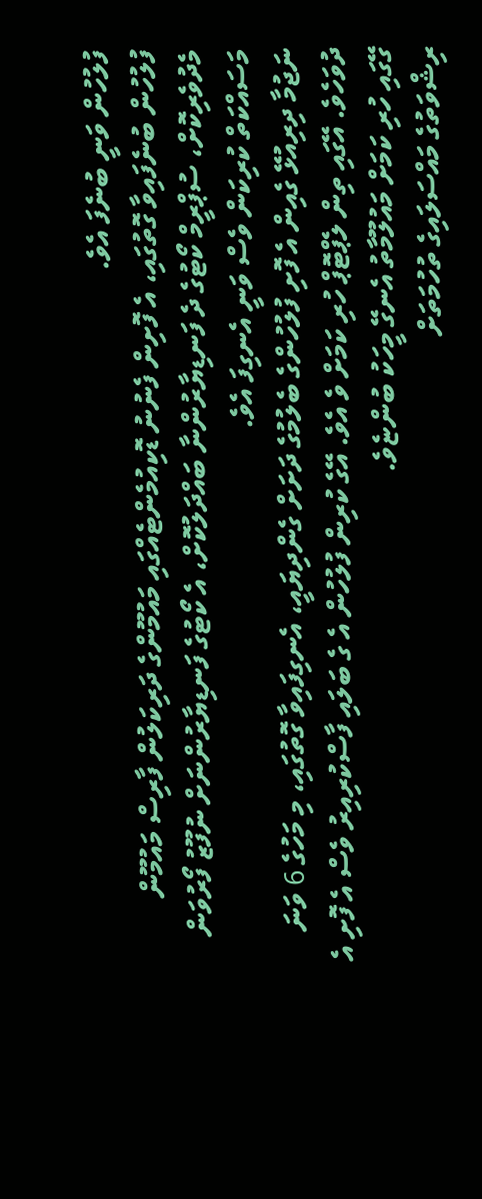ފުލުހުން ވަނީ ބުނެފަ އެވެ.
ފުލުހުން ބުނެފައިވާ ގޮތުގައި، އެ ފޮށިން ފެނުނު ޑޮކިއުމެންޓެއްގައި މައުމޫންގެ ދަރިކަލުން ފާރިސް މައުމޫން މެދުވެރިކޮށް، ސުޕްރީމް ކޯޓުގެ ދެ ފަނޑިޔާރުންނާ ބައްދަލުކޮށް، އެ ކޯޓުގެ ފަނޑިޔާރުންނަށް ނުފޫޒު ފޯރުވަން މަސައްކަތް ކުރިކަން ވެސް ވަނީ އެނގިފަ އެވެ.
ނަޖުމާ ދިރިއުޅޭ ގެއިން އެ ފޮށި ފުލުހުންގެ ބެލުމުގެ ދަށަށް ގެންދިޔައީ، އެނގިފައިވާ ގޮތުގައި، މި މަހުގެ 6 ވަނަ ދުވަހެވެ. އޭގައި ތިން ލެޕްޓޮޕް ހުރި ކަމަށް ވެ އެވެ. އޭގެ ކުރިން ފުލުހުން އެ ގެ ބަލައި ފާސްކުރިއިރު ވެސް އެ ފޮށި އެ ގޭގައި ހުރި ކަމަށް މައުލޫމާތު އެނގޭ މީހަކު ބުންޏެވެ.
ރިޝްވަތުގެ މައްސަލައިގެ ތުހުމަތަށް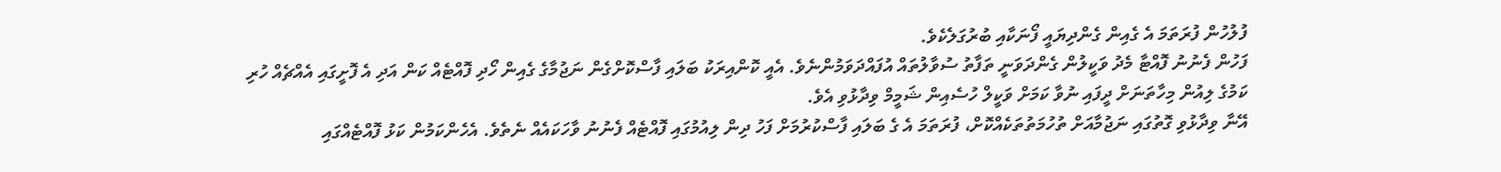ފުލުހުން ފުރަތަމަ އެ ގެއިން ގެންދިޔައީ ފޯނަކާއި ބުރުގަލެކެވެ.
ފަހުން ފެނުނު ފޮއްޓާ މެދު ވަކީލުން ގެންދަވަނީ ތަފާތު ސުވާލުތައް އުފައްދަވަމުންނެވެ. އެއީ ކޮންއިރަކު ބަލައި ފާސްކޮށްގެން ނަޖުމާގެ ގެއިން ހޯދި ފޮއްޓެއް ކަން އަދި އެ ފޮށީގައި އެއްޗެއް ހުރި ކަމުގެ ލިއުން މިހާތަނަށް ދީފައި ނުވާ ކަމަށް ވަކީލް ހުސެއިން ޝަމީމް ވިދާޅުވި އެވެ.
އޭނާ ވިދާޅުވި ގޮތުގައި ނަޖުމާއަށް ތުހުމަތުތަކެއްކޮށް، ފުރަތަމަ އެ ގެ ބަލައި ފާސްކުރުމަށް ފަހު ދިން ލިއުމުގައި ފޮއްޓެއް ފެނުނު ވާހަކައެއް ނެތެވެ. އެހެންކަމުން ކަޅު ފޮއްޓެއްގައި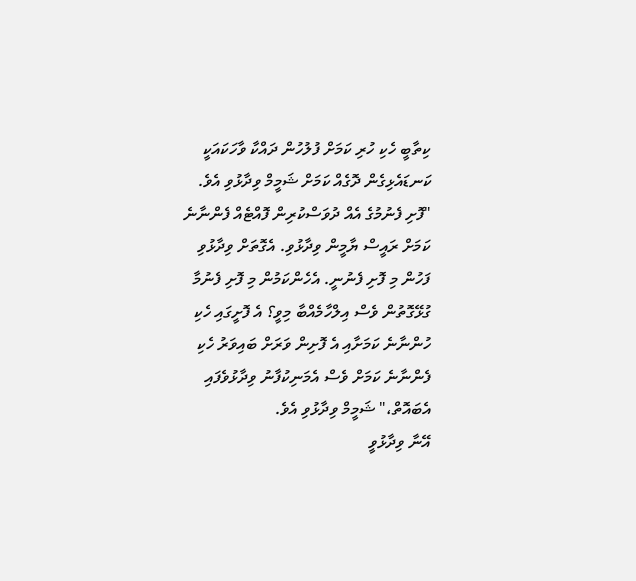ކިތާބީ ހެކި ހުރި ކަމަށް ފުލުހުން ދައްކާ ވާހަކައަކީ ކަނޑައެޅިގެން ދޮގެއް ކަމަށް ޝަމީމް ވިދާޅުވި އެވެ.
"ފޮށި ފެނުމުގެ އެއް ދުވަސްކުރިން ފޮއްޓެއް ފެންނާނެ ކަމަށް ރައީސް ޔާމީން ވިދާޅުވި. އެގޮތަށް ވިދާޅުވި ފަހުން މި ފޮށި ފެނުނީ. އެހެންކަމުން މި ފޮށި ފެނުމާ ގުޅޭގޮތުން ވެސް އިލްހާމެއްބާ މިވީ؟ އެ ފޮށީގައި ހެކި ހުންނާނެ ކަމަށާއި އެ ފޮށިން ވަރަށް ބައިވަރު ހެކި ފެންނާނެ ކަމަށް ވެސް އެމަނިކުފާނު ވިދާޅުވެފައި އެބައޮތް،" ޝަމީމް ވިދާޅުވި އެވެ.
އޭނާ ވިދާޅުވީ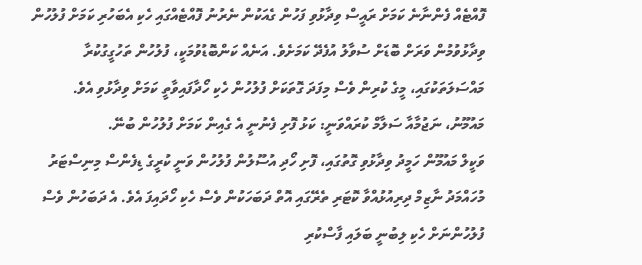ފޮއްޓެއް ފެންނާނެ ކަމަށް ރައީސް ވިދާޅުވި ފަހުން ގެއަކުން ނެރުނު ފޮއްޓެއްގައި ހެކި އެބަހުރި ކަމަށް ފުލުހުން ވިދާޅުވުމުން ވަރަށް ބޮޑަށް ސުވާލު އުފެދޭ ކަމަށެވެ. އަނެއް ކަންބޮޑުވުމަކީ، ފުލުހުން ތަހުގީގުކުރާ މައްސަލަތަކުގައި، މީގެ ކުރިން ވެސް މިފަދަ ގޮތަކަށް ފުލުހުން ހެކި ހޯދާފައިވާތީ ކަމަށް ވިދާޅުވި އެވެ.
މައުމޫނު، ނަޖުމާއާ ސަލާމް ކުރައްވަނީ: ކަޅު ފޮށި ފެނުނީ އެ ގެއިން ކަމަށް ފުލުހުން ބުނޭ.
ވަކީލް މައުމޫން ހަމީދު ވިދާޅުވި ގޮތުގައި، ފޮށި ހޯދި އުސޫލުން ފުލުހުން ވަނީ ކުރީގެ ޑިފެންސް މިނިސްޓަރު މުހައްމަދު ނާޒިމް ދިރިއުޅުއްވާ ކޮޓަރި ތެރޭގައި އޮތް ދަބަހަކުން ވެސް ހެކި ހޯދައިފަ އެވެ. އެ ދަބަހުން ވެސް ފުލުހުންނަށް ހެކި ލިބުނީ ބަލައި ފާސްކުރި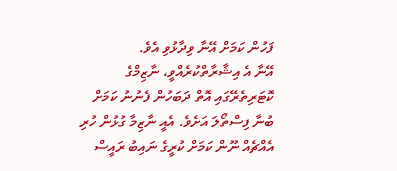ފަހުން ކަމަށް އޭނާ ވިދާޅުވި އެވެ.
އޭނާ އެ އިޝާރާތްކުރެއްވީ، ނާޒިމްގެ ކޮޓަރިތެރޭގައި އޮތް ދަބަހުން ފެނުނު ކަމަށް ބުނާ ފިސްތޯލަ އަށެވެ. އެއީ ނާޒިމާ ގުޅުން ހުރި އެއްޗެއް ނޫން ކަމަށް ކުރީގެ ނައިބު ރައީސް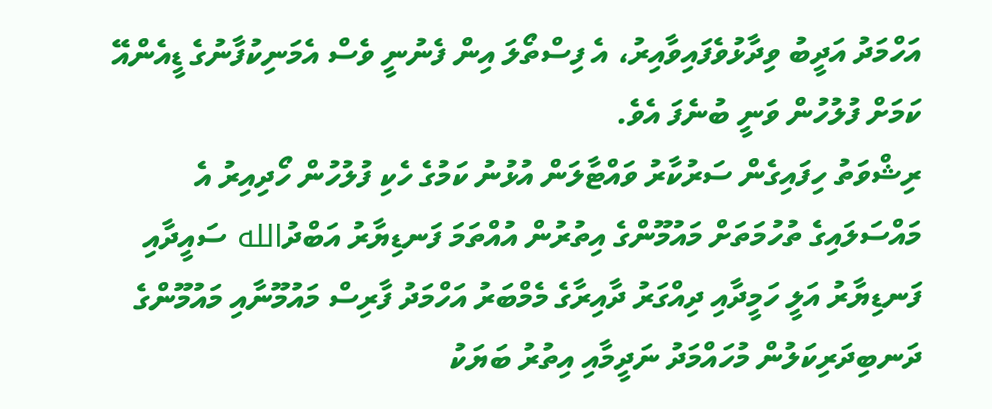އަހްމަދު އަދީބު ވިދާޅުވެފައިވާއިރު، އެ ފިސްތޯލަ އިން ފެނުނީ ވެސް އެމަނިކުފާނުގެ ޑީއެންއޭ ކަމަށް ފުލުހުން ވަނީ ބުނެފަ އެވެ.
ރިޝްވަތު ހިފައިގެން ސަރުކާރު ވައްޓާލަން އުޅުނު ކަމުގެ ހެކި ފުލުހުން ހޯދިއިރު އެ މައްސަލައިގެ ތުހުމަތަށް މައުމޫންގެ އިތުރުން އުއްތަމަ ފަނޑިޔާރު އަބްދުالله ސައީދާއި ފަނޑިޔާރު އަލީ ހަމީދާއި ދިއްގަރު ދާއިރާގެ މެމްބަރު އަހްމަދު ފާރިސް މައުމޫނާއި މައުމޫންގެ ދަނބިދަރިކަލުން މުހައްމަދު ނަދީމާއި އިތުރު ބަޔަކު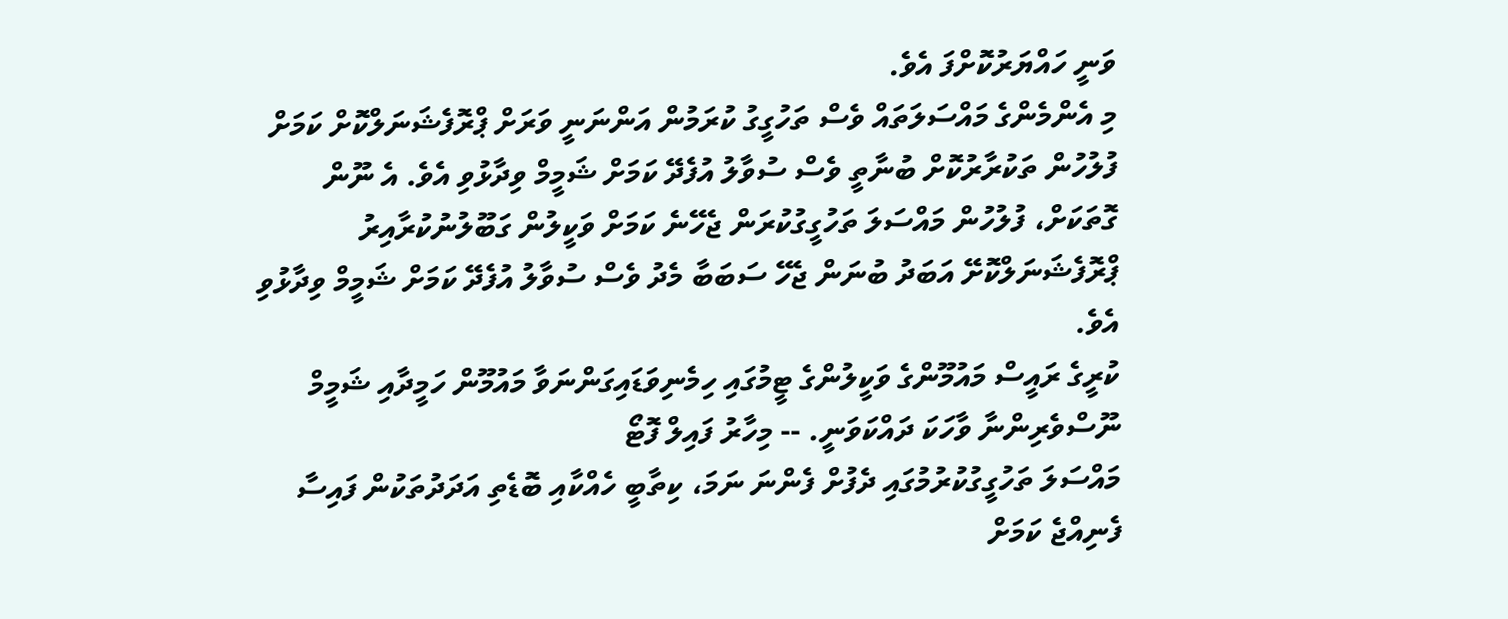ވަނީ ހައްޔަރުކޮށްފަ އެވެ.
މި އެންމެންގެ މައްސަލަތައް ވެސް ތަހުގީގު ކުރަމުން އަންނަނީ ވަރަށް ޕްރޮފެޝަނަލްކޮށް ކަމަށް ފުލުހުން ތަކުރާރުކޮށް ބުނާތީ ވެސް ސުވާލު އުފެދޭ ކަމަށް ޝަމީމް ވިދާޅުވި އެވެ. އެ ނޫން ގޮތަކަށް، ފުލުހުން މައްސަލަ ތަހުގީގުކުރަން ޖެހޭނެ ކަމަށް ވަކީލުން ގަބޫލުނުކުރާއިރު ޕްރޮފެޝަނަލްކޮށޭ އަބަދު ބުނަން ޖެހޭ ސަބަބާ މެދު ވެސް ސުވާލު އުފެދޭ ކަމަށް ޝަމީމް ވިދާޅުވި އެވެ.
ކުރީގެ ރައީސް މައުމޫންގެ ވަކީލުންގެ ޓީމުގައި ހިމެނިވަޑައިގަންނަވާ މައުމޫން ހަމީދާއި ޝަމީމް ނޫސްވެރިންނާ ވާހަކަ ދައްކަވަނީ. -- މިހާރު ފައިލް ފޮޓޯ
މައްސަލަ ތަހުގީގުކުރުމުގައި ދެފުށް ފެންނަ ނަމަ، ކިތާބީ ހެއްކާއި ބޮޑެތި އަދަދުތަކުން ފައިސާ ފެނިއްޖެ ކަމަށް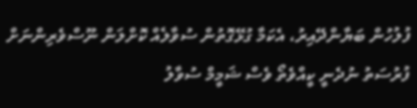ފުލުހުން ބަޔާންދޭއިރު، އެކަމާ ގުޅޭގޮތުން ސުވާލެއް ކޮށްލަން ނޫސްވެރިންނަށް ފުރުސަތު ނުދެނީ ކީއްވެތޯ ވެސް ޝަމީމް ސުވާލު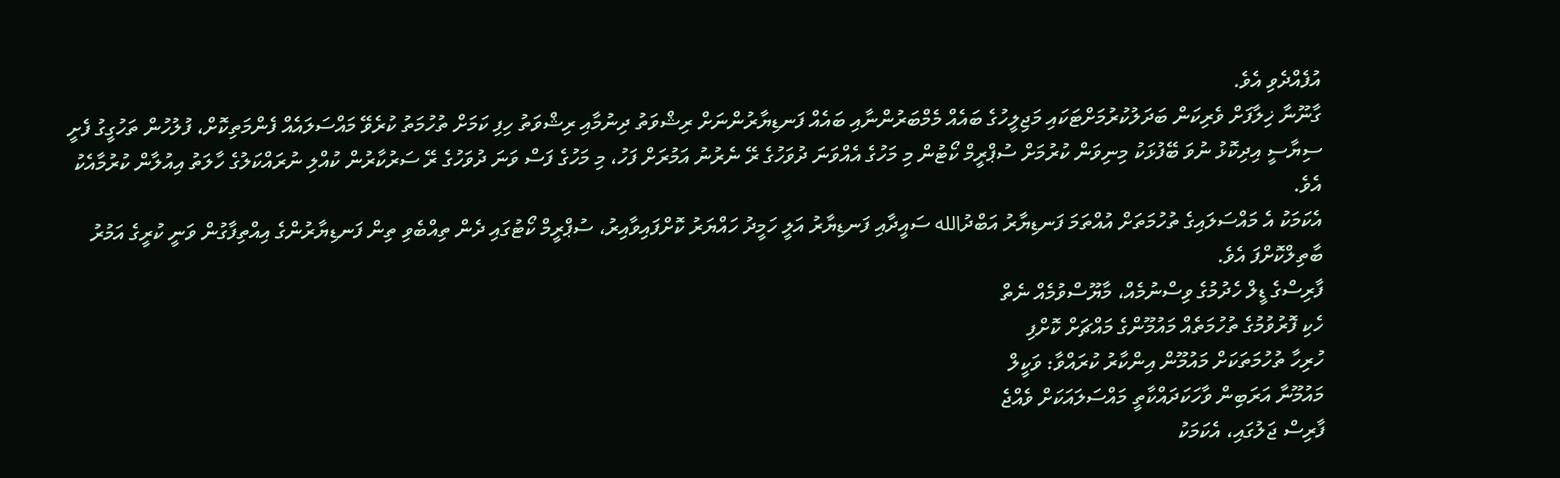އުފެއްދެވި އެވެ.
ގާނޫނާ ޚިލާފަށް ވެރިކަން ބަދަލުކުރުމަށްޓަކައި މަޖިލީހުގެ ބައެއް މެމްބަރުންނާއި ބައެއް ފަނޑިޔާރުންނަށް ރިޝްވަތު ދިނުމާއި ރިޝްވަތު ހިފި ކަމަށް ތުހުމަތު ކުރެވޭ މައްސަލައެއް ފެންމަތިކޮށް، ފުލުހުން ތަހުގީގު ފެށީ ސިޔާސީ އިދިކޮޅު ނުވަ ބޭފުޅަކު މިނިވަން ކުރުމަށް ސުޕްރީމް ކޯޓުން މި މަހުގެ އެއްވަނަ ދުވަހުގެ ރޭ ނެރުނު އަމުރަށް ފަހު، މި މަހުގެ ފަސް ވަނަ ދުވަހުގެ ރޭ ސަރުކާރުން ކުއްލި ނުރައްކަލުގެ ހާލަތު އިއުލާން ކުރުމާއެކު އެވެ.
އެކަމަކު އެ މައްސަލައިގެ ތުހުމަތަށް އުއްތަމަ ފަނޑިޔާރު އަބްދުالله ސައީދާއި ފަނޑިޔާރު އަލީ ހަމީދު ހައްޔަރު ކޮށްފައިވާއިރު، ސުޕްރީމް ކޯޓުގައި ދެން ތިއްބެވި ތިން ފަނޑިޔާރުންގެ އިއްތިފާގުން ވަނީ ކުރީގެ އަމުރު ބާތިލްކޮށްފަ އެވެ.
ފާރިސްގެ ޑީލް ހެދުމުގެ ވިސްނުމެއް، މާޔޫސްވުމެއް ނެތް
ހެކި ފޮރުވުމުގެ ތުހުމަތެއް މައުމޫންގެ މައްޗަށް ކޮށްފި
ހުރިހާ ތުހުމަތަކަށް މައުމޫން އިންކާރު ކުރައްވާ: ވަކީލް
މައުމޫނާ އަރަބިން ވާހަކަދައްކާތީ މައްސަލައަކަށް ވެއްޖެ
ފާރިސް ޖަލުގައި، އެކަމަކު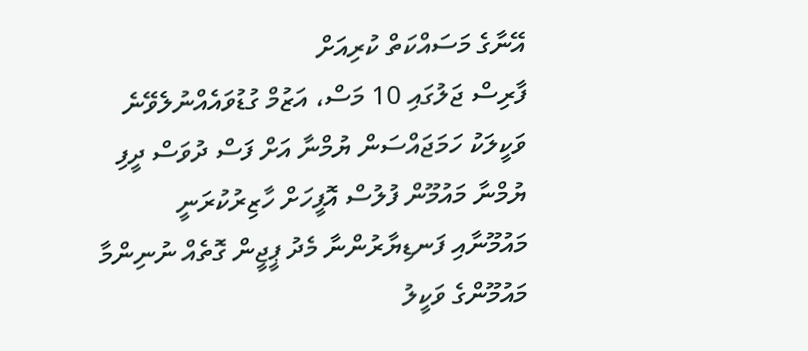އޭނާގެ މަސައްކަތް ކުރިއަށް
ފާރިސް ޖަލުގައި 10 މަސް، އަޒުމް ގުޑުވައެއްނުލެވޭނެ
ވަކީލަކު ހަމަޖައްސަން ޔުމްނާ އަށް ފަސް ދުވަސް ދީފި
ޔުމްނާ މައުމޫން ފުލުސް އޮފީހަށް ހާޒިރުކުރަނީ
މައުމޫނާއި ފަނޑިޔާރުންނާ މެދު ޕީޖީން ގޮތެއް ނުނިންމާ
މައުމޫންގެ ވަކީލު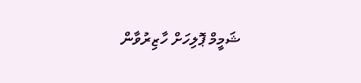ޝަމީމް ޕޮލިހަށް ހާޒިރުވާން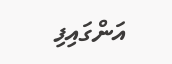އަންގައިފި